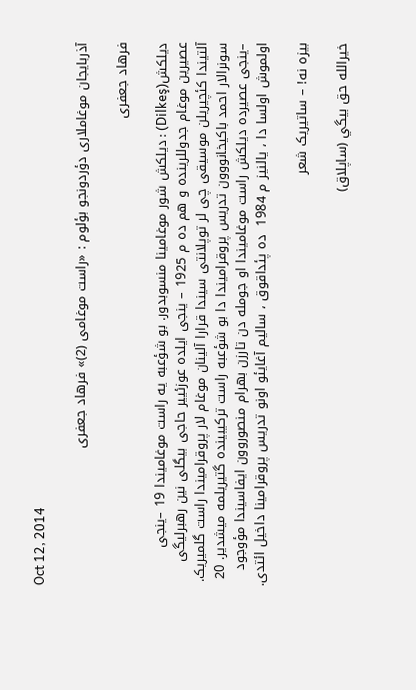Oct 12, 2014

آذربایجان موغاملاری دؤردونجو بؤلوم : «راست موغامی (2)» فرهاد جعفری

فرهاد جعفری

دیلکش(Dilkeş) : دیلکش شور موغامینا منسوبدور. بو شؤعبه یه راست موغامیندا 19 –ینجی عصیرین موغام جدوللرینده و هم ده م 1925 – ینجی ایلده عوزئییر حاجی بیگلی نین رهبرلیگی آلتیندا کئچیریلن موسیقی چی لر توپلانتی سیندا قرارا آلینان موغام لار پروقرامیندا راست گلمیریک. سونرالار احمد باکیخانووون تدریس پروقرامیندا دا بو شؤعبه راست ترکیبینده گتیریلمه میشدیر. 20 –ینجی عصیرده دیلکش راست موغامیندا او جومله دن تارزن بهرام منصوروون ایفاسیندا مؤوجود اولموش اولسا دا ، یالنیز م 1984  ده پئداقوق ، سالیم آغایئو اونو تدریس پروقرامینا داخیل ائتدی.

بیزه نه! – ساتیریک شعر

خيرالله حق بيگي (ساپلاق)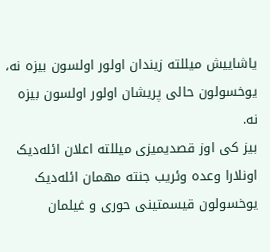یاشاییش میللته زیندان اولور اولسون بیزه نه،
یوخسولون حالی پریشان اولور اولسون بیزه نه.
بیز کی اوز قصدیمیزی میللته اعلان ائله‌دیک
اونلارا وعده وئریب جنته مهمان ائله‌دیک
یوخسولون قیسمتینی حوری و غیلمان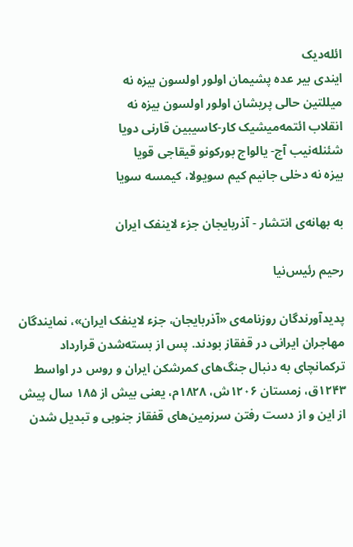ائله‌دیک
ایندی بیر عده پشیمان اولور اولسون بیزه نه
میللتین حالی پریشان اولور اولسون بیزه نه
انقلاب ائتمه‌میشیک کار-کاسیبین قارنی دویا
شئنله‌نیب آج- یالواج بورکونو قیقاجی قویا
بیزه نه دخلی جانیم کیم سویولا، کیمسه سویا

به بهانه‌ی انتشار - آذربایجان جزء لاینفک ایران

رحیم رئیس‌نیا

پدیدآورندگان روزنامه‌ی «آذربایجان، جزء لاینفک ایران»، نمایندگان مهاجران ایرانی در قفقاز بودند. پس از بسته‌شدن قرارداد ترکمانچای به دنبال جنگ‌‌های کمرشکن ایران و روس در اواسط ۱۲۴۳ق، زمستان ۱۲۰۶ش، ۱۸۲۸م، یعنی بیش از ۱۸۵ سال پیش از این و از دست رفتن سرزمین‌‌های قفقاز جنوبی و تبدیل شدن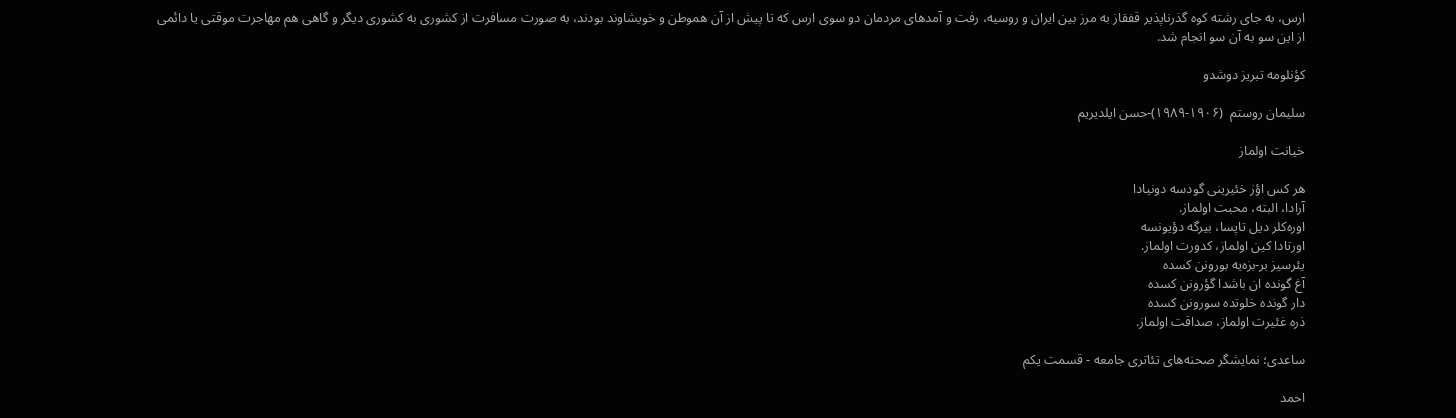ارس، به جای رشته کوه گذرناپذیر قفقاز به مرز بین ایران و روسیه، رفت و آمد‌های مردمان دو سوی ارس که تا پیش از آن هموطن و خویشاوند بودند، به صورت مسافرت از کشوری به کشوری دیگر و گاهی هم مهاجرت موقتی یا دائمی از این سو به آن سو انجام شد.

کؤنلومه تبریز دوشدو

سلیمان روستم  (۱۹۰۶-۱۹۸۹)-حسن ایلدیریم

خیانت اولماز

هر کس اؤز خئیرینی گودسه دونیادا
آرادا، البته، محبت اولماز.
اوره‌کلر دیل تاپسا، بیرگه دؤیونسه
اورتادا کین اولماز، کدورت اولماز.
یئرسیز بر-بزه‌یه بورونن کسده
آغ گونده ان باشدا گؤرونن کسده
دار گونده خلوتده سورونن کسده
ذره غئیرت اولماز، صداقت اولماز.

ساعدی؛ نمایشگر صحنه‌های تئاتری جامعه - قسمت یکم

احمد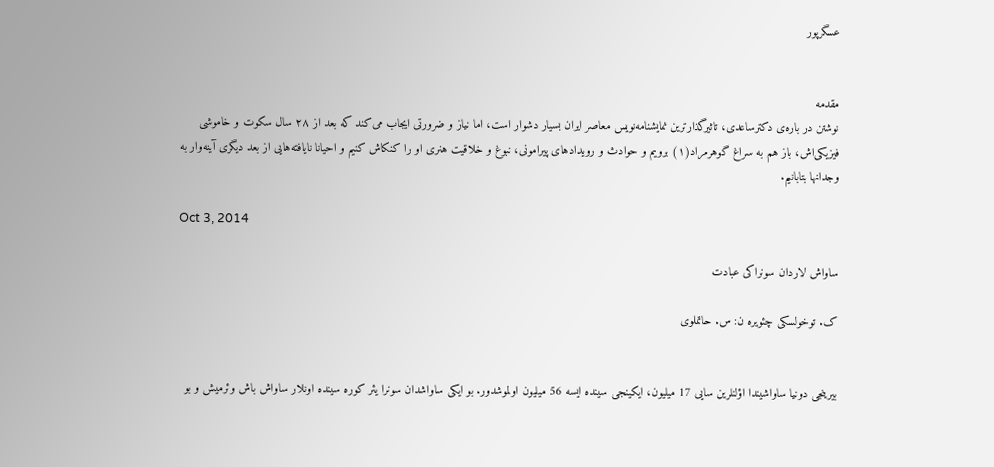عسگرپور


مقدمه
نوشتن در باره‌ی دکترساعدی، تاثیرگذارترین نمایشنامه‌نویس معاصر ایران بسیار دشوار است، اما نیاز و ضرورتی ایجاب می‌کند که بعد از ۲۸ سال سکوت و خاموشی فیزیکی‌اش، باز هم به سراغ گوهرمراد(۱) برویم و حوادث و رویدادهای پیرامونی، نبوغ و خلاقیت هنری او را کنکاش کنیم و احیانا نایافته‌هایی از بعد دیگری آینه‌وار به وجدانها بتابانیم.

Oct 3, 2014

ساواش لاردان سونراکی عبادت

ک. توخولسکی چئویره ن: س. حاتملوی


بیرینجی دونیا ساواشیندا اؤلنلرین سایی 17 میلیون، ایکینجی سینده ایسه 56 میلیون اولموشدور. بو ایکی ساواشدان سونرا یئر کوره سینده اونلار ساواش باش وئرمیش و بو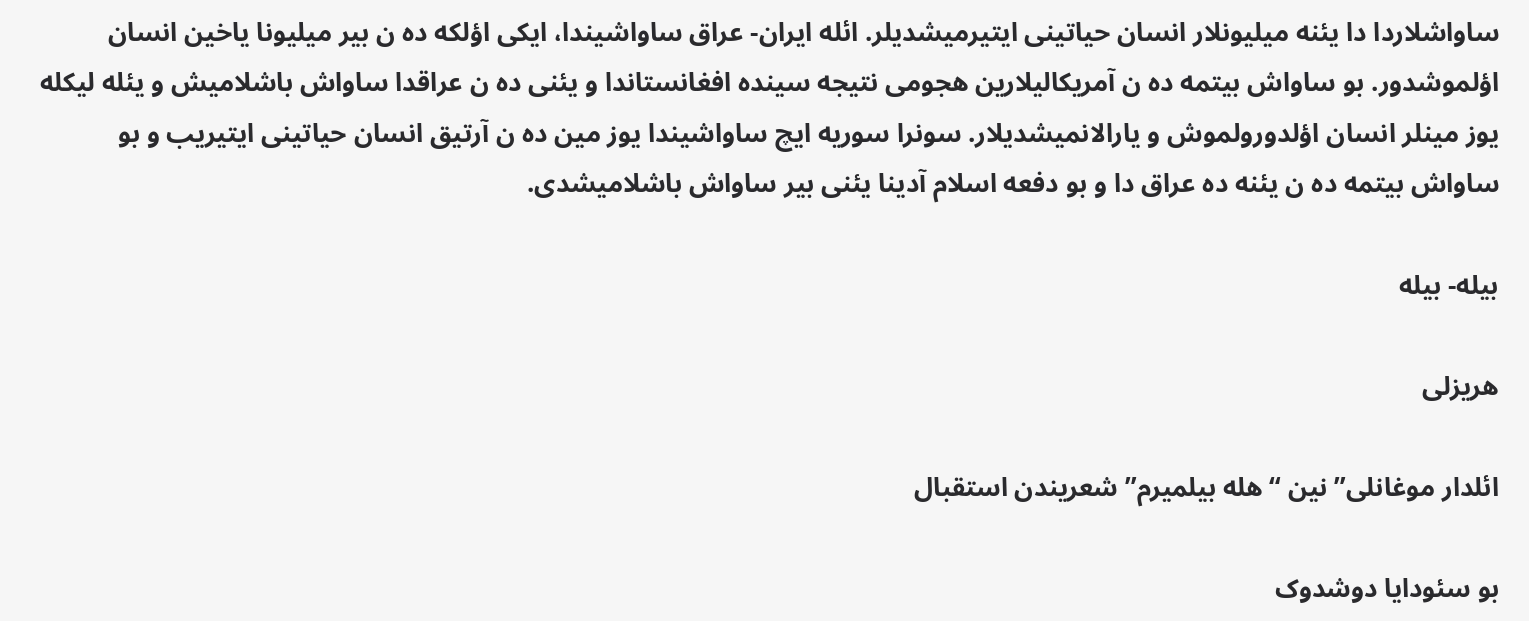ساواشلاردا دا یئنه میلیونلار انسان حیاتینی ایتیرمیشدیلر. ائله ایران- عراق ساواشیندا، ایکی اؤلکه ده ن بیر میلیونا یاخین انسان اؤلموشدور. بو ساواش بیتمه ده ن آمریکالیلارین هجومی نتیجه سینده افغانستاندا و یئنی ده ن عراقدا ساواش باشلامیش و یئله لیکله یوز مینلر انسان اؤلدورولموش و یارالانمیشدیلار. سونرا سوریه ایچ ساواشیندا یوز مین ده ن آرتیق انسان حیاتینی ایتیریب و بو ساواش بیتمه ده ن یئنه ده عراق دا و بو دفعه اسلام آدینا یئنی بیر ساواش باشلامیشدی.

بیله- بیله

هریزلی

ائلدار موغانلی”نین “هله بیلمیرم” شعریندن استقبال

بو سئودایا دوشدوک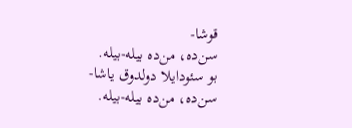قوشا-
سن‌ده، من‌ده بیله-بیله.
بو سئودایلا دولدوق یاشا-
سن‌ده، من‌ده بیله-بیله.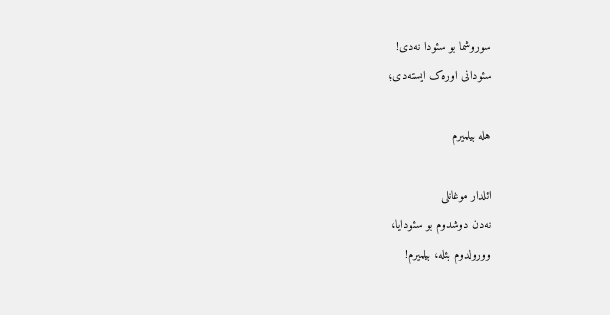سوروشما بو سئودا نه‌دی!
سئودانی اوره‌ک ایسته‌دی؛

هله بیلمیرم

ائلدار موغانلی
نه‌دن دوشدوم بو سئودایا،
وورولدوم بئله، بیلمیرم!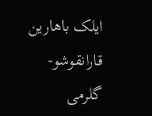ایلک باهارین قارانقوشو-
گلرمی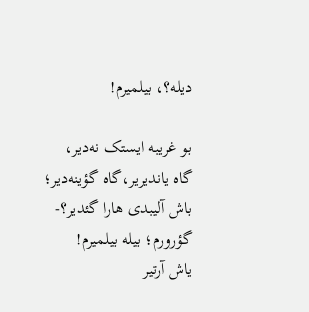دیله؟، بیلمیرم!

بو غریبه ایستک نه‌دیر،
گاه یاندیریر،گاه گؤینه‌دیر؛
باش آلیبدی هارا گئدیر؟-
گؤرورم؛ بیله بیلمیرم!
یاش آرتیر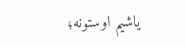یاشیم اوستونه؛